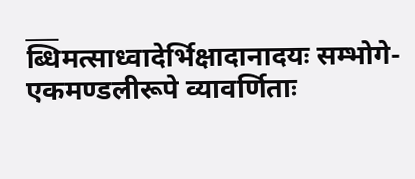___
ब्धिमत्साध्वादेर्भिक्षादानादयः सम्भोगे-एकमण्डलीरूपे व्यावर्णिताः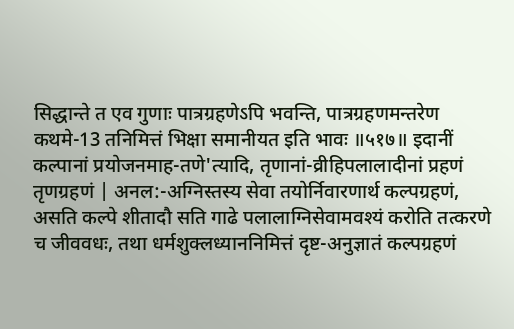सिद्धान्ते त एव गुणाः पात्रग्रहणेऽपि भवन्ति, पात्रग्रहणमन्तरेण कथमे-13 तनिमित्तं भिक्षा समानीयत इति भावः ॥५१७॥ इदानीं कल्पानां प्रयोजनमाह-तणे'त्यादि, तृणानां-व्रीहिपलालादीनां प्रहणं तृणग्रहणं | अनल:-अग्निस्तस्य सेवा तयोर्निवारणार्थ कल्पग्रहणं, असति कल्पे शीतादौ सति गाढे पलालाग्निसेवामवश्यं करोति तत्करणे च जीववधः, तथा धर्मशुक्लध्याननिमित्तं दृष्ट-अनुज्ञातं कल्पग्रहणं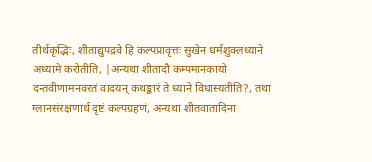तीर्थकृद्भिः, शीताद्युपद्रवे हि कल्पप्रावृत्तः सुखेन धर्मशुक्लध्याने अध्यामे करोतीति, |अन्यथा शीतादौ कम्पमानकायो दन्तवीणामनवरतं वादयन् कथङ्कारं ते ध्याने विधास्यतीति?, तथा ग्लानसंरक्षणार्थ दृष्टं कल्पग्रहणं, अन्यथा शीतवातादिना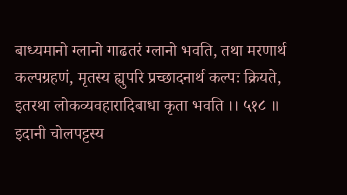बाध्यमानो ग्लानो गाढतरं ग्लानो भवति, तथा मरणार्थ कल्पग्रहणं, मृतस्य ह्युपरि प्रच्छादनार्थ कल्पः क्रियते, इतरथा लोकव्यवहारादिबाधा कृता भवति ।। ५१८ ॥ इदानी चोलपट्टस्य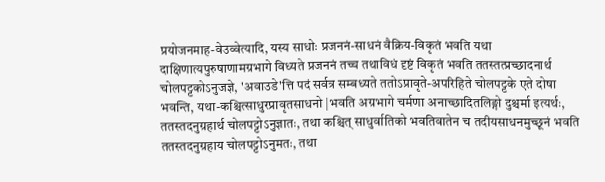प्रयोजनमाह-वेउव्वेत्यादि, यस्य साधोः प्रजननं-साधनं वैक्रिय-विकृतं भवति यथा दाक्षिणात्यपुरुषाणामग्रभागे विध्यते प्रजननं तच्च तथाविधं दृष्टं विकृतं भवति ततस्तत्प्रच्छादनार्थ चोलपट्टकोऽनुजज्ञे, 'अवाउडे'त्ति पदं सर्वत्र सम्बध्यते ततोऽप्रावृते-अपरिहिते चोलपट्टके एते दोषा भवन्ति, यथा-कश्चित्साधुरप्रावृतसाधनो |भवति अग्रभागे चर्मणा अनाच्छादितलिङ्गो दुश्चर्मा इत्यर्थः, ततस्तदनुग्रहार्थ चोलपट्टोऽनुज्ञातः, तथा कश्चित् साधुर्वातिको भवतिवातेन च तदीयसाधनमुच्छूनं भवति ततस्तदनुग्रहाय चोलपट्टोऽनुमतः, तथा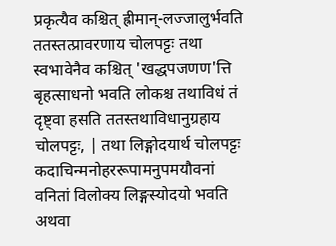प्रकृत्यैव कश्चित् ह्रीमान्-लज्जालुर्भवति ततस्तत्प्रावरणाय चोलपट्टः तथा स्वभावेनैव कश्चित् 'खद्धपजणण'त्ति बृहत्साधनो भवति लोकश्च तथाविधं तं दृष्ट्वा हसति ततस्तथाविधानुग्रहाय चोलपट्टः, | तथा लिङ्गोदयार्थ चोलपट्टः कदाचिन्मनोहररूपामनुपमयौवनां वनितां विलोक्य लिङ्गस्योदयो भवति अथवा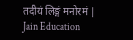तदीयं लिङ्गं मनोरमं |
Jain Education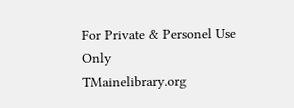For Private & Personel Use Only
TMainelibrary.org